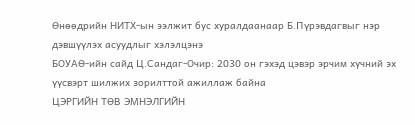Өнөөдрийн НИТХ-ын ээлжит бус хуралдаанаар Б.Пүрэвдагвыг нэр дэвшүүлэх асуудлыг хэлэлцэнэ
БОУАӨ-ийн сайд Ц.Сандаг-Очир: 2030 он гэхэд цэвэр эрчим хүчний эх үүсвэрт шилжих зорилттой ажиллаж байна
ЦЭРГИЙН ТӨВ ЭМНЭЛГИЙН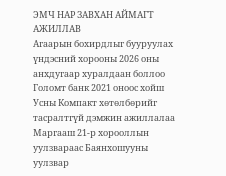ЭМЧ НАР ЗАВХАН АЙМАГТ АЖИЛЛАВ
Агаарын бохирдлыг бууруулах үндэсний хорооны 2026 оны анхдугаар хуралдаан боллоо
Голомт банк 2021 оноос хойш Усны Компакт хөтөлбөрийг тасралтгүй дэмжин ажиллалаа
Маргааш 21-р хорооллын уулзвараас Баянхошууны уулзвар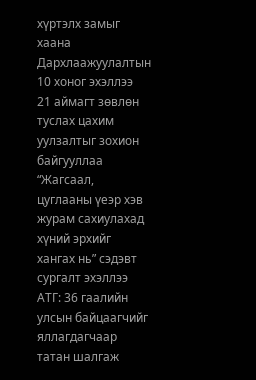хүртэлх замыг хаана
Дархлаажуулалтын 10 хоног эхэллээ
21 аймагт зөвлөн туслах цахим уулзалтыг зохион байгууллаа
“Жагсаал, цуглааны үеэр хэв журам сахиулахад хүний эрхийг хангах нь” сэдэвт сургалт эхэллээ
АТГ: 36 гаалийн улсын байцаагчийг яллагдагчаар татан шалгаж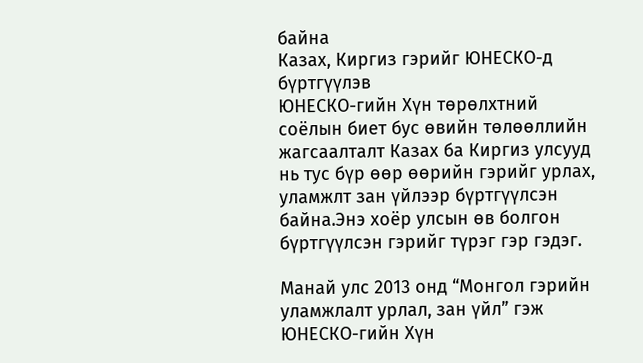байна
Казах, Киргиз гэрийг ЮНЕСКО-д бүртгүүлэв
ЮНЕСКО-гийн Хүн төрөлхтний соёлын биет бус өвийн төлөөллийн жагсаалталт Казах ба Киргиз улсууд нь тус бүр өөр өөрийн гэрийг урлах, уламжлт зан үйлээр бүртгүүлсэн байна.Энэ хоёр улсын өв болгон бүртгүүлсэн гэрийг түрэг гэр гэдэг.

Манай улс 2013 онд “Монгол гэрийн уламжлалт урлал, зан үйл” гэж ЮНЕСКО-гийн Хүн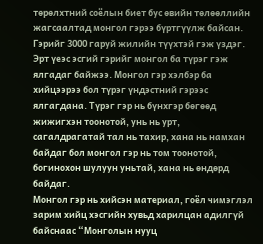төрөлхтний соёлын биет бус өвийн төлөөллийн жагсаалтад монгол гэрээ бүртгүүлж байсан.
Гэрийг 3000 гаруй жилийн түүхтэй гэж үздэг. Эрт үеэс эсгий гэрийг монгол ба түрэг гэж ялгадаг байжээ. Монгол гэр хэлбэр ба хийцээрээ бол түрэг үндэстний гэрээс ялгагдана. Түрэг гэр нь бүнхгэр бөгөөд жижигхэн тоонотой, унь нь урт, сагалдрагатай тал нь тахир, хана нь намхан байдаг бол монгол гэр нь том тоонотой, богинохон шулуун уньтай, хана нь өндөрд байдаг.
Монгол гэр нь хийсэн материал, гоёл чимэглэл зарим хийц хэсгийн хувьд харилцан адилгүй байснаас “Монголын нууц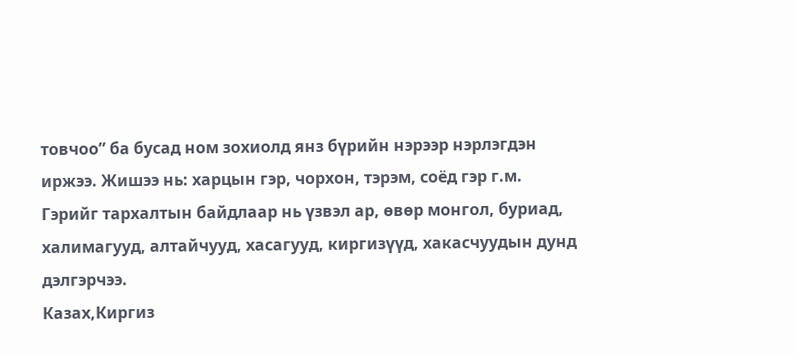товчоо” ба бусад ном зохиолд янз бүрийн нэрээр нэрлэгдэн иржээ. Жишээ нь: харцын гэр, чорхон, тэрэм, соёд гэр г.м.
Гэрийг тархалтын байдлаар нь үзвэл ар, өвөр монгол, буриад, халимагууд, алтайчууд, хасагууд, киргизүүд, хакасчуудын дунд дэлгэрчээ.
Казах,Киргиз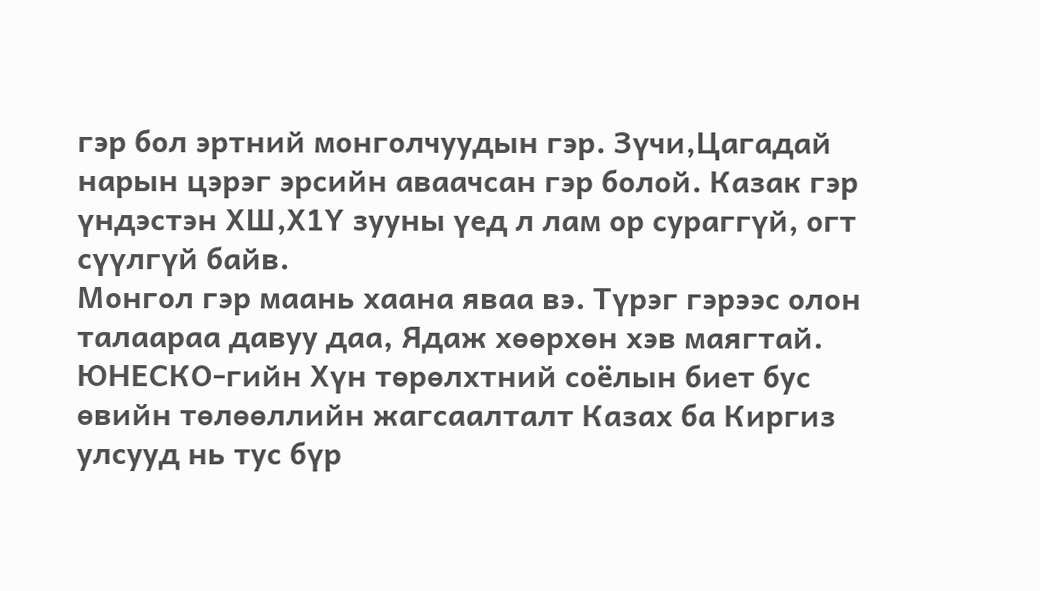гэр бол эртний монголчуудын гэр. Зүчи,Цагадай нарын цэрэг эрсийн аваачсан гэр болой. Казак гэр үндэстэн ХШ,Х1Ү зууны үед л лам ор сураггүй, огт сүүлгүй байв.
Монгол гэр маань хаана яваа вэ. Түрэг гэрээс олон талаараа давуу даа, Ядаж хөөрхөн хэв маягтай.
ЮНЕСКО-гийн Хүн төрөлхтний соёлын биет бус өвийн төлөөллийн жагсаалталт Казах ба Киргиз улсууд нь тус бүр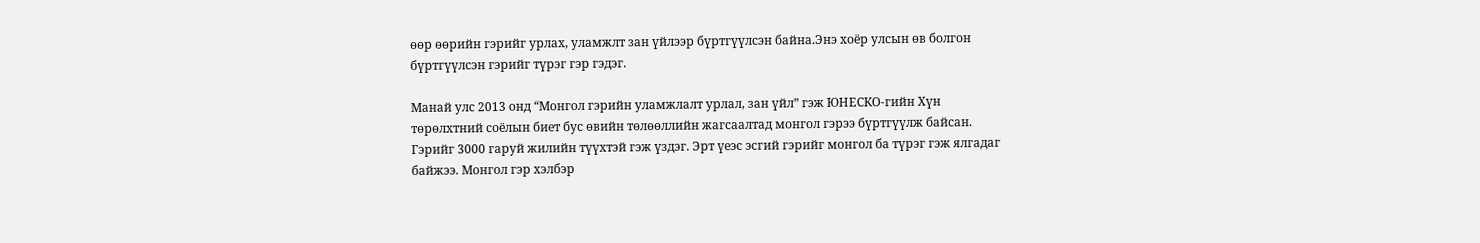өөр өөрийн гэрийг урлах, уламжлт зан үйлээр бүртгүүлсэн байна.Энэ хоёр улсын өв болгон бүртгүүлсэн гэрийг түрэг гэр гэдэг.

Манай улс 2013 онд “Монгол гэрийн уламжлалт урлал, зан үйл” гэж ЮНЕСКО-гийн Хүн төрөлхтний соёлын биет бус өвийн төлөөллийн жагсаалтад монгол гэрээ бүртгүүлж байсан.
Гэрийг 3000 гаруй жилийн түүхтэй гэж үздэг. Эрт үеэс эсгий гэрийг монгол ба түрэг гэж ялгадаг байжээ. Монгол гэр хэлбэр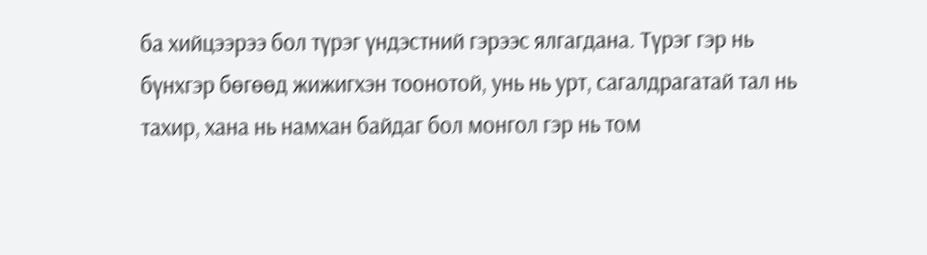ба хийцээрээ бол түрэг үндэстний гэрээс ялгагдана. Түрэг гэр нь бүнхгэр бөгөөд жижигхэн тоонотой, унь нь урт, сагалдрагатай тал нь тахир, хана нь намхан байдаг бол монгол гэр нь том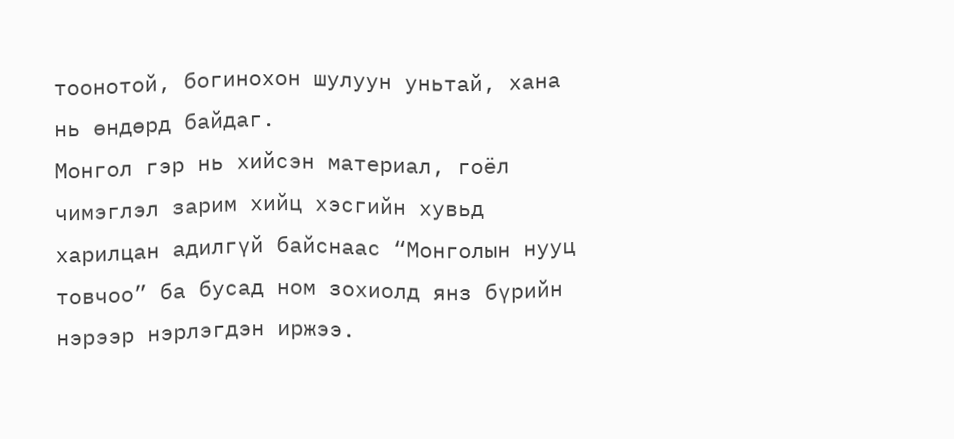тоонотой, богинохон шулуун уньтай, хана нь өндөрд байдаг.
Монгол гэр нь хийсэн материал, гоёл чимэглэл зарим хийц хэсгийн хувьд харилцан адилгүй байснаас “Монголын нууц товчоо” ба бусад ном зохиолд янз бүрийн нэрээр нэрлэгдэн иржээ.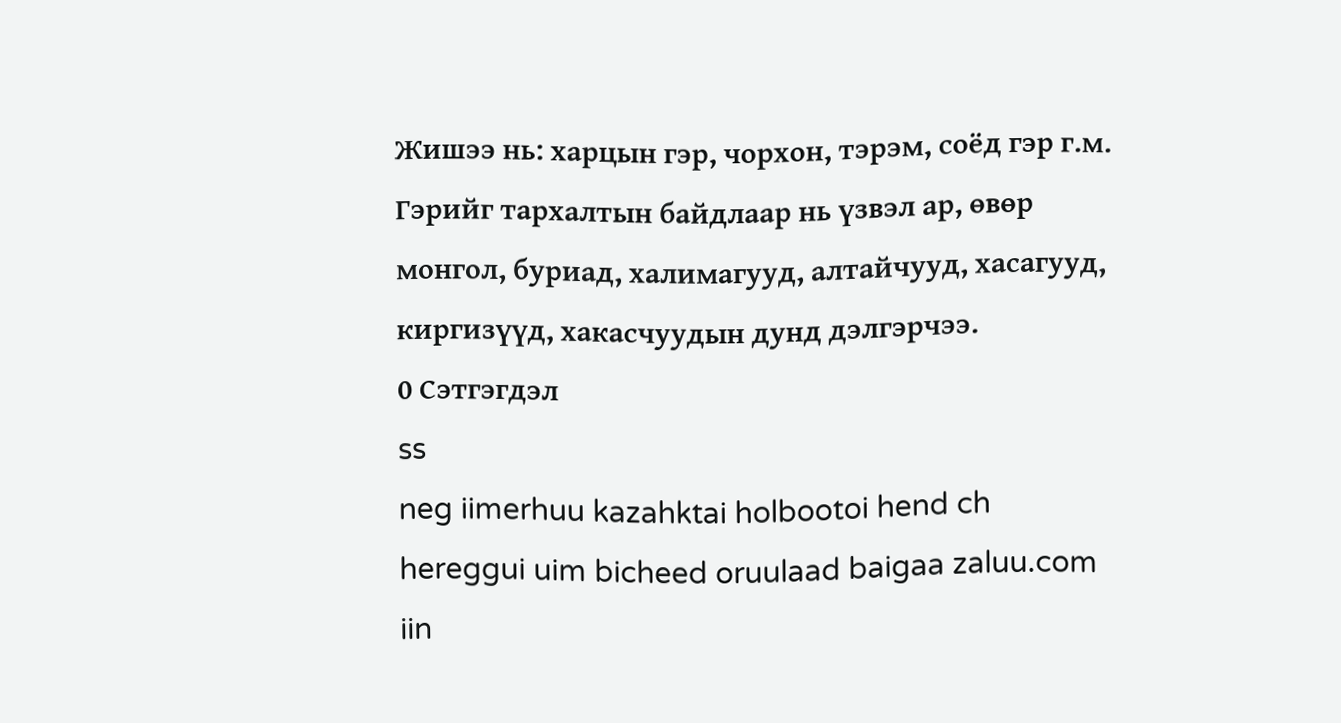Жишээ нь: харцын гэр, чорхон, тэрэм, соёд гэр г.м.
Гэрийг тархалтын байдлаар нь үзвэл ар, өвөр монгол, буриад, халимагууд, алтайчууд, хасагууд, киргизүүд, хакасчуудын дунд дэлгэрчээ.
0 Сэтгэгдэл
ss
neg iimerhuu kazahktai holbootoi hend ch hereggui uim bicheed oruulaad baigaa zaluu.com iin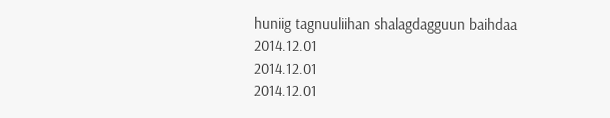huniig tagnuuliihan shalagdagguun baihdaa
2014.12.01
2014.12.01
2014.12.01